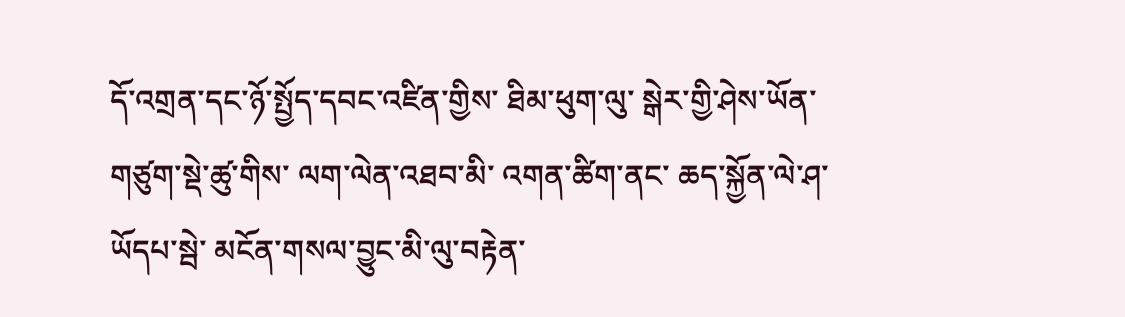དོ་འགྲན་དང་ཉོ་སྤྱོད་དབང་འཛིན་གྱིས་ ཐིམ་ཕུག་ལུ་ སྒེར་གྱི་ཤེས་ཡོན་གཙུག་སྡེ་ཚུ་གིས་ ལག་ལེན་འཐབ་མི་ འགན་ཚིག་ནང་ ཆད་སྐྱོན་ལེ་ཤ་ཡོདཔ་སྦེ་ མངོན་གསལ་བྱུང་མི་ལུ་བརྟེན་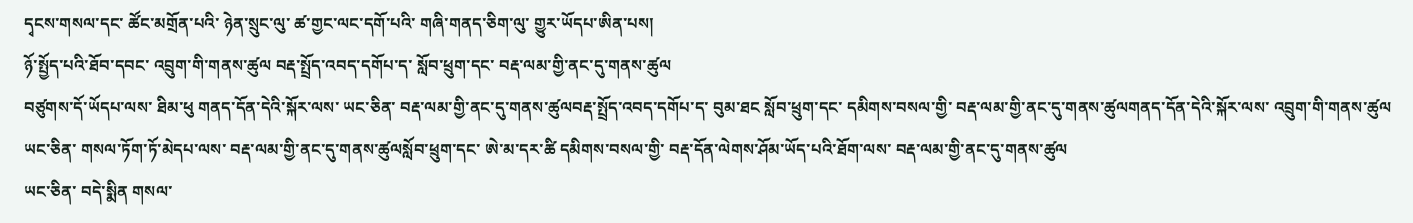དྭངས་གསལ་དང་ ཚོང་མགྲོན་པའི་ ཉེན་སྲུང་ལུ་ ཚ་གྱང་ལང་དགོ་པའི་ གཞི་གནད་ཅིག་ལུ་ གྱུར་ཡོདཔ་ཨིན་པས།
ཉོ་སྤྱོད་པའི་ཐོབ་དབང་ འབྲུག་གི་གནས་ཚུལ བརྡ་སྤྲོད་འབད་དགོཔ་ད་ སློབ་ཕྲུག་དང་ བརྡ་ལམ་གྱི་ནང་དུ་གནས་ཚུལ
བཙུགས་དོ་ཡོདཔ་ལས་ ཐིམ་ཕུ གནད་དོན་དེའི་སྐོར་ལས་ ཡང་ཅིན་ བརྡ་ལམ་གྱི་ནང་དུ་གནས་ཚུལབརྡ་སྤྲོད་འབད་དགོཔ་ད་ བུམ་ཐང སློབ་ཕྲུག་དང་ དམིགས་བསལ་གྱི་ བརྡ་ལམ་གྱི་ནང་དུ་གནས་ཚུལགནད་དོན་དེའི་སྐོར་ལས་ འབྲུག་གི་གནས་ཚུལ ཡང་ཅིན་ གསལ་ཏོག་ཏོ་མེདཔ་ལས་ བརྡ་ལམ་གྱི་ནང་དུ་གནས་ཚུལསློབ་ཕྲུག་དང་ ཨེ་མ་དར་ཚི དམིགས་བསལ་གྱི་ བརྡ་དོན་ལེགས་ཤོམ་ཡོད་པའི་ཐོག་ལས་ བརྡ་ལམ་གྱི་ནང་དུ་གནས་ཚུལ
ཡང་ཅིན་ བདེ་སྨིན གསལ་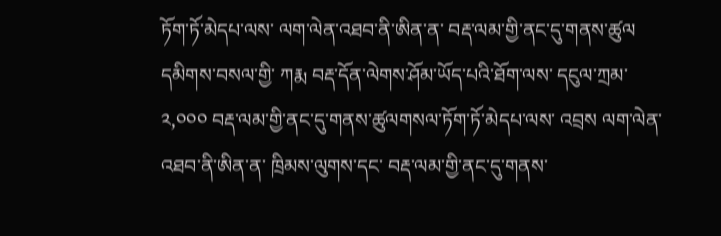ཏོག་ཏོ་མེདཔ་ལས་ ལག་ལེན་འཐབ་ནི་ཨིན་ན་ བརྡ་ལམ་གྱི་ནང་དུ་གནས་ཚུལ
དམིགས་བསལ་གྱི་ ཀརྨ བརྡ་དོན་ལེགས་ཤོམ་ཡོད་པའི་ཐོག་ལས་ དངུལ་ཀྲམ་༢,༠༠༠ བརྡ་ལམ་གྱི་ནང་དུ་གནས་ཚུལགསལ་ཏོག་ཏོ་མེདཔ་ལས་ འབྲས ལག་ལེན་འཐབ་ནི་ཨིན་ན་ ཁྲིམས་ལུགས་དང་ བརྡ་ལམ་གྱི་ནང་དུ་གནས་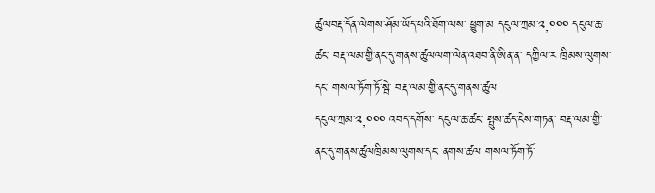ཚུལབརྡ་དོན་ལེགས་ཤོམ་ཡོད་པའི་ཐོག་ལས་ ཕྱུག་མ དངུལ་ཀྲམ་༢,༠༠༠ དངུལ་ཆ་ཚང་ བརྡ་ལམ་གྱི་ནང་དུ་གནས་ཚུལལག་ལེན་འཐབ་ནི་ཨིན་ན་ དཀྱིལ་ར ཁྲིམས་ལུགས་དང་ གསལ་ཏོག་ཏོ་སྦེ་ བརྡ་ལམ་གྱི་ནང་དུ་གནས་ཚུལ
དངུལ་ཀྲམ་༢,༠༠༠ འབད་དགོས་ དངུལ་ཆ་ཚང་ སྤུས་ཚད་ངེས་གཏན་ བརྡ་ལམ་གྱི་ནང་དུ་གནས་ཚུལཁྲིམས་ལུགས་དང་ ནགས་ཚལ གསལ་ཏོག་ཏོ་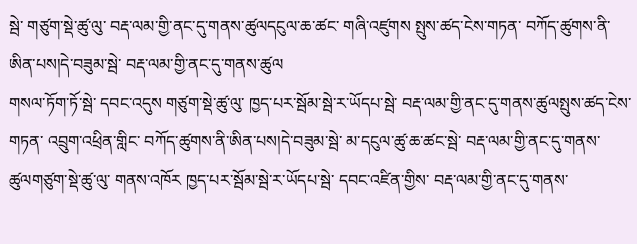སྦེ་ གཙུག་སྡེ་ཚུ་ལུ་ བརྡ་ལམ་གྱི་ནང་དུ་གནས་ཚུལདངུལ་ཆ་ཚང་ གཞི་འཛུགས སྤུས་ཚད་ངེས་གཏན་ བཀོད་ཚུགས་ནི་ཨིན་པས།དེ་བཟུམ་སྦེ་ བརྡ་ལམ་གྱི་ནང་དུ་གནས་ཚུལ
གསལ་ཏོག་ཏོ་སྦེ་ དབང་འདུས གཙུག་སྡེ་ཚུ་ལུ་ ཁྱད་པར་སྦོམ་སྦེ་ར་ཡོདཔ་སྦེ་ བརྡ་ལམ་གྱི་ནང་དུ་གནས་ཚུལསྤུས་ཚད་ངེས་གཏན་ འབྲུག་འཕྲིན་གླིང་ བཀོད་ཚུགས་ནི་ཨིན་པས།དེ་བཟུམ་སྦེ་ མ་དངུལ་ཚུ་ཆ་ཚང་སྦེ་ བརྡ་ལམ་གྱི་ནང་དུ་གནས་ཚུལགཙུག་སྡེ་ཚུ་ལུ་ གནས་འཁོར ཁྱད་པར་སྦོམ་སྦེ་ར་ཡོདཔ་སྦེ་ དབང་འཛིན་གྱིས་ བརྡ་ལམ་གྱི་ནང་དུ་གནས་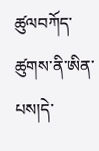ཚུལབཀོད་ཚུགས་ནི་ཨིན་པས།དེ་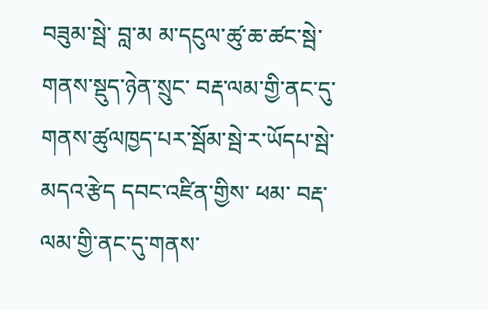བཟུམ་སྦེ་ བླ་མ མ་དངུལ་ཚུ་ཆ་ཚང་སྦེ་ གནས་སྡུད་ཉེན་སྲུང་ བརྡ་ལམ་གྱི་ནང་དུ་གནས་ཚུལཁྱད་པར་སྦོམ་སྦེ་ར་ཡོདཔ་སྦེ་ མདའ་རྩེད དབང་འཛིན་གྱིས་ ཕམ་ བརྡ་ལམ་གྱི་ནང་དུ་གནས་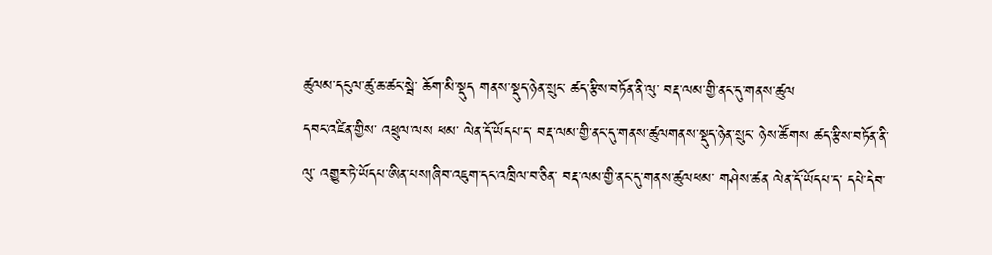ཚུལམ་དངུལ་ཚུ་ཆ་ཚང་སྦེ་ ཆོག་མི་སྡུད གནས་སྡུད་ཉེན་སྲུང་ ཚད་རྩིས་བཏོན་ནི་ལུ་ བརྡ་ལམ་གྱི་ནང་དུ་གནས་ཚུལ
དབང་འཛིན་གྱིས་ འཕྲུལ་ལས ཕམ་ ལེན་དོ་ཡོདཔ་ད་ བརྡ་ལམ་གྱི་ནང་དུ་གནས་ཚུལགནས་སྡུད་ཉེན་སྲུང་ ཉེས་ཚོགས ཚད་རྩིས་བཏོན་ནི་ལུ་ འགྱུར་ཏེ་ཡོདཔ་ཨིན་པས།ཞིབ་འཇུག་དང་འཁྲིལ་བ་ཅིན་ བརྡ་ལམ་གྱི་ནང་དུ་གནས་ཚུལཕམ་ གཤེས་ཚན ལེན་དོ་ཡོདཔ་ད་ དཔེ་དེབ་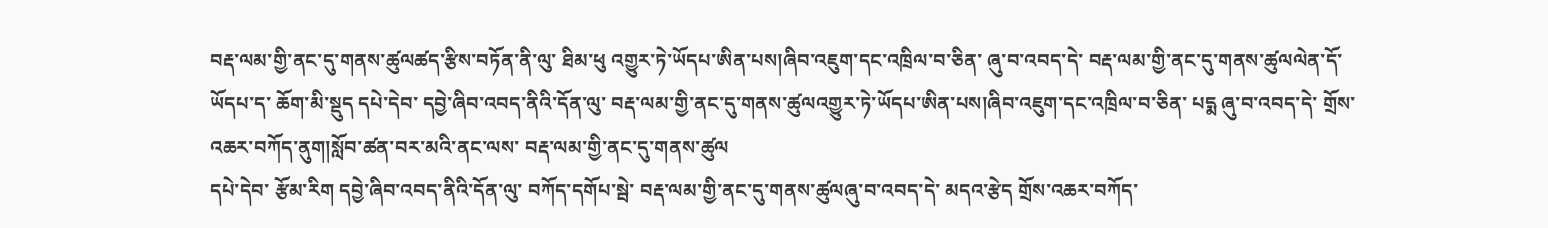བརྡ་ལམ་གྱི་ནང་དུ་གནས་ཚུལཚད་རྩིས་བཏོན་ནི་ལུ་ ཐིམ་ཕུ འགྱུར་ཏེ་ཡོདཔ་ཨིན་པས།ཞིབ་འཇུག་དང་འཁྲིལ་བ་ཅིན་ ཞུ་བ་འབད་དེ་ བརྡ་ལམ་གྱི་ནང་དུ་གནས་ཚུལལེན་དོ་ཡོདཔ་ད་ ཆོག་མི་སྡུད དཔེ་དེབ་ དབྱེ་ཞིབ་འབད་ནིའི་དོན་ལུ་ བརྡ་ལམ་གྱི་ནང་དུ་གནས་ཚུལའགྱུར་ཏེ་ཡོདཔ་ཨིན་པས།ཞིབ་འཇུག་དང་འཁྲིལ་བ་ཅིན་ པདྨ ཞུ་བ་འབད་དེ་ གྲོས་འཆར་བཀོད་ནུག།སློབ་ཚན་བར་མའི་ནང་ལས་ བརྡ་ལམ་གྱི་ནང་དུ་གནས་ཚུལ
དཔེ་དེབ་ རྩོམ་རིག དབྱེ་ཞིབ་འབད་ནིའི་དོན་ལུ་ བཀོད་དགོཔ་སྦེ་ བརྡ་ལམ་གྱི་ནང་དུ་གནས་ཚུལཞུ་བ་འབད་དེ་ མདའ་རྩེད གྲོས་འཆར་བཀོད་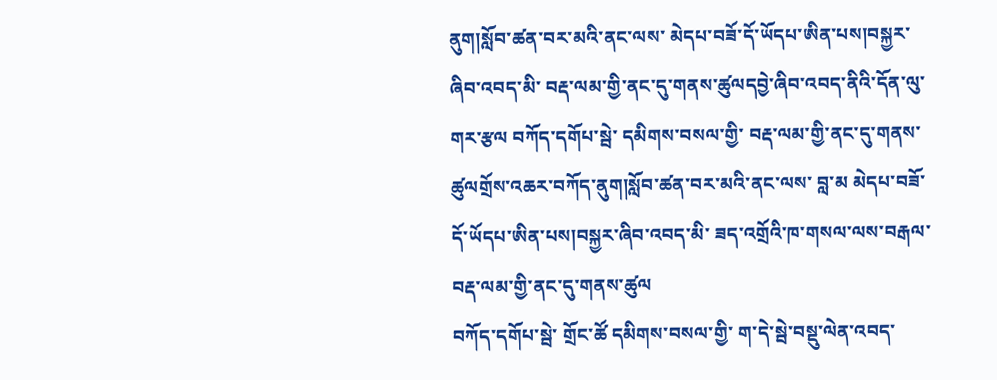ནུག།སློབ་ཚན་བར་མའི་ནང་ལས་ མེདཔ་བཟོ་དོ་ཡོདཔ་ཨིན་པས།བསྐྱར་ཞིབ་འབད་མི་ བརྡ་ལམ་གྱི་ནང་དུ་གནས་ཚུལདབྱེ་ཞིབ་འབད་ནིའི་དོན་ལུ་ གར་རྩལ བཀོད་དགོཔ་སྦེ་ དམིགས་བསལ་གྱི་ བརྡ་ལམ་གྱི་ནང་དུ་གནས་ཚུལགྲོས་འཆར་བཀོད་ནུག།སློབ་ཚན་བར་མའི་ནང་ལས་ བླ་མ མེདཔ་བཟོ་དོ་ཡོདཔ་ཨིན་པས།བསྐྱར་ཞིབ་འབད་མི་ ཟད་འགྲོའི་ཁ་གསལ་ལས་བརྒལ་ བརྡ་ལམ་གྱི་ནང་དུ་གནས་ཚུལ
བཀོད་དགོཔ་སྦེ་ གྲོང་ཚོ དམིགས་བསལ་གྱི་ ག་དེ་སྦེ་བསྡུ་ལེན་འབད་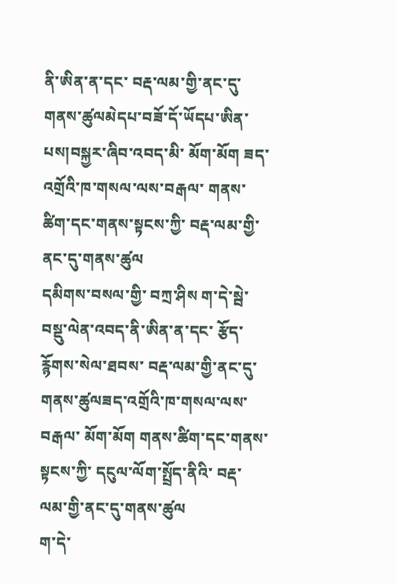ནི་ཨིན་ན་དང་ བརྡ་ལམ་གྱི་ནང་དུ་གནས་ཚུལམེདཔ་བཟོ་དོ་ཡོདཔ་ཨིན་པས།བསྐྱར་ཞིབ་འབད་མི་ མོག་མོག ཟད་འགྲོའི་ཁ་གསལ་ལས་བརྒལ་ གནས་ཚིག་དང་གནས་སྟངས་ཀྱི་ བརྡ་ལམ་གྱི་ནང་དུ་གནས་ཚུལ
དམིགས་བསལ་གྱི་ བཀྲ་ཤིས ག་དེ་སྦེ་བསྡུ་ལེན་འབད་ནི་ཨིན་ན་དང་ རྩོད་རྙོགས་སེལ་ཐབས་ བརྡ་ལམ་གྱི་ནང་དུ་གནས་ཚུལཟད་འགྲོའི་ཁ་གསལ་ལས་བརྒལ་ མོག་མོག གནས་ཚིག་དང་གནས་སྟངས་ཀྱི་ དངུལ་ལོག་སྤྲོད་ནིའི་ བརྡ་ལམ་གྱི་ནང་དུ་གནས་ཚུལ
ག་དེ་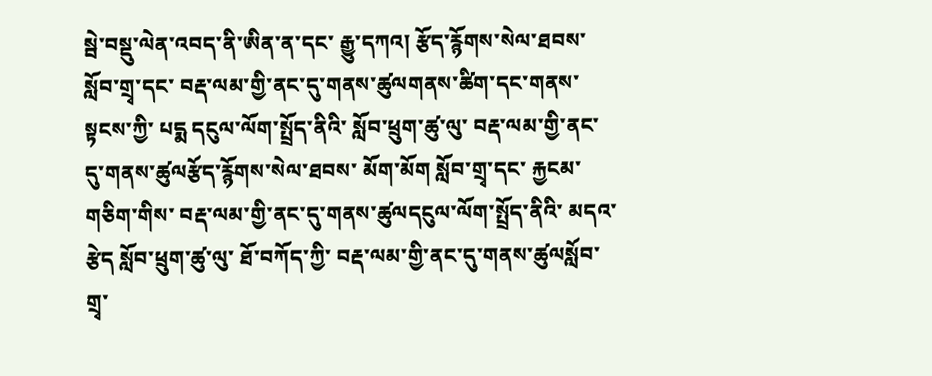སྦེ་བསྡུ་ལེན་འབད་ནི་ཨིན་ན་དང་ རྒྱུ་དཀའ། རྩོད་རྙོགས་སེལ་ཐབས་ སློབ་གྲྭ་དང་ བརྡ་ལམ་གྱི་ནང་དུ་གནས་ཚུལགནས་ཚིག་དང་གནས་སྟངས་ཀྱི་ པདྨ དངུལ་ལོག་སྤྲོད་ནིའི་ སློབ་ཕྲུག་ཚུ་ལུ་ བརྡ་ལམ་གྱི་ནང་དུ་གནས་ཚུལརྩོད་རྙོགས་སེལ་ཐབས་ མོག་མོག སློབ་གྲྭ་དང་ རྐྱངམ་གཅིག་གིས་ བརྡ་ལམ་གྱི་ནང་དུ་གནས་ཚུལདངུལ་ལོག་སྤྲོད་ནིའི་ མདའ་རྩེད སློབ་ཕྲུག་ཚུ་ལུ་ ཐོ་བཀོད་ཀྱི་ བརྡ་ལམ་གྱི་ནང་དུ་གནས་ཚུལསློབ་གྲྭ་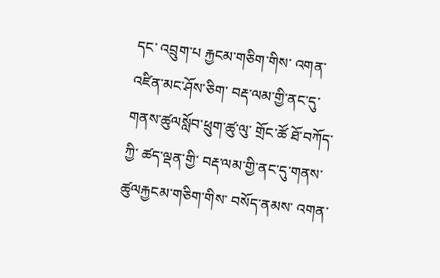དང་ འབྲུག་པ རྐྱངམ་གཅིག་གིས་ འགན་འཛིན་མང་ཤོས་ཅིག་ བརྡ་ལམ་གྱི་ནང་དུ་གནས་ཚུལསློབ་ཕྲུག་ཚུ་ལུ་ གྲོང་ཚོ ཐོ་བཀོད་ཀྱི་ ཚད་ལྡན་གྱི་ བརྡ་ལམ་གྱི་ནང་དུ་གནས་ཚུལརྐྱངམ་གཅིག་གིས་ བསོད་ནམས་ འགན་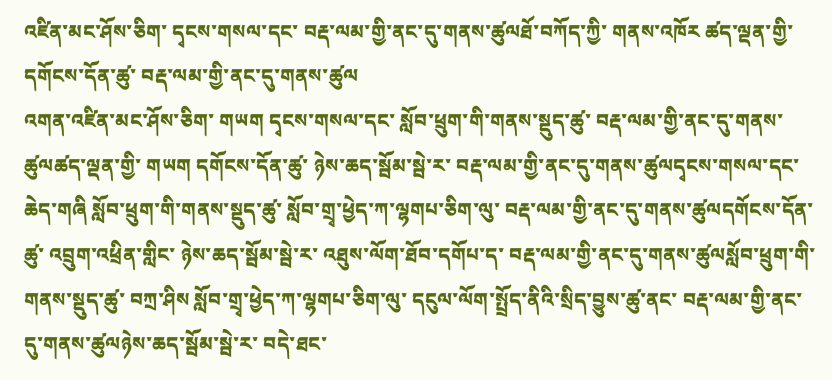འཛིན་མང་ཤོས་ཅིག་ དྭངས་གསལ་དང་ བརྡ་ལམ་གྱི་ནང་དུ་གནས་ཚུལཐོ་བཀོད་ཀྱི་ གནས་འཁོར ཚད་ལྡན་གྱི་ དགོངས་དོན་ཚུ་ བརྡ་ལམ་གྱི་ནང་དུ་གནས་ཚུལ
འགན་འཛིན་མང་ཤོས་ཅིག་ གཡག དྭངས་གསལ་དང་ སློབ་ཕྲུག་གི་གནས་སྡུད་ཚུ་ བརྡ་ལམ་གྱི་ནང་དུ་གནས་ཚུལཚད་ལྡན་གྱི་ གཡག དགོངས་དོན་ཚུ་ ཉེས་ཆད་སྦོམ་སྦེ་ར་ བརྡ་ལམ་གྱི་ནང་དུ་གནས་ཚུལདྭངས་གསལ་དང་ ཆེད་གཞི སློབ་ཕྲུག་གི་གནས་སྡུད་ཚུ་ སློབ་གྲྭ་ཕྱེད་ཀ་ལྷགཔ་ཅིག་ལུ་ བརྡ་ལམ་གྱི་ནང་དུ་གནས་ཚུལདགོངས་དོན་ཚུ་ འབྲུག་འཕྲིན་གླིང་ ཉེས་ཆད་སྦོམ་སྦེ་ར་ འཐུས་ལོག་ཐོབ་དགོཔ་ད་ བརྡ་ལམ་གྱི་ནང་དུ་གནས་ཚུལསློབ་ཕྲུག་གི་གནས་སྡུད་ཚུ་ བཀྲ་ཤིས སློབ་གྲྭ་ཕྱེད་ཀ་ལྷགཔ་ཅིག་ལུ་ དངུལ་ལོག་སྤྲོད་ནིའི་སྲིད་བྱུས་ཚུ་ནང་ བརྡ་ལམ་གྱི་ནང་དུ་གནས་ཚུལཉེས་ཆད་སྦོམ་སྦེ་ར་ བདེ་ཐང་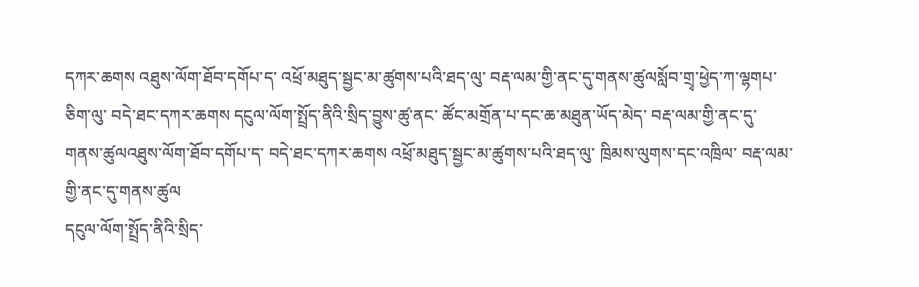དཀར་ཆགས འཐུས་ལོག་ཐོབ་དགོཔ་ད་ འཕྲོ་མཐུད་སྦྱང་མ་ཚུགས་པའི་ཐད་ལུ་ བརྡ་ལམ་གྱི་ནང་དུ་གནས་ཚུལསློབ་གྲྭ་ཕྱེད་ཀ་ལྷགཔ་ཅིག་ལུ་ བདེ་ཐང་དཀར་ཆགས དངུལ་ལོག་སྤྲོད་ནིའི་སྲིད་བྱུས་ཚུ་ནང་ ཚོང་མགྲོན་པ་དང་ཆ་མཐུན་ཡོད་མེད་ བརྡ་ལམ་གྱི་ནང་དུ་གནས་ཚུལའཐུས་ལོག་ཐོབ་དགོཔ་ད་ བདེ་ཐང་དཀར་ཆགས འཕྲོ་མཐུད་སྦྱང་མ་ཚུགས་པའི་ཐད་ལུ་ ཁྲིམས་ལུགས་དང་འཁྲིལ་ བརྡ་ལམ་གྱི་ནང་དུ་གནས་ཚུལ
དངུལ་ལོག་སྤྲོད་ནིའི་སྲིད་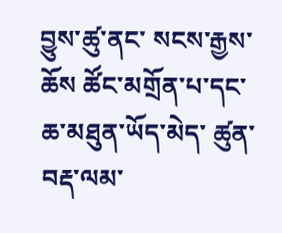བྱུས་ཚུ་ནང་ སངས་རྒྱས་ཆོས ཚོང་མགྲོན་པ་དང་ཆ་མཐུན་ཡོད་མེད་ ཚུན་ བརྡ་ལམ་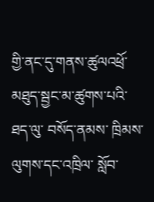གྱི་ནང་དུ་གནས་ཚུལའཕྲོ་མཐུད་སྦྱང་མ་ཚུགས་པའི་ཐད་ལུ་ བསོད་ནམས་ ཁྲིམས་ལུགས་དང་འཁྲིལ་ སློབ་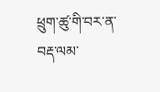ཕྲུག་ཚུ་གི་བར་ན་ བརྡ་ལམ་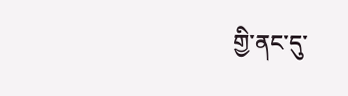གྱི་ནང་དུ་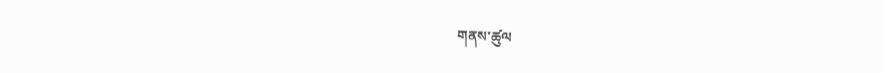གནས་ཚུལ